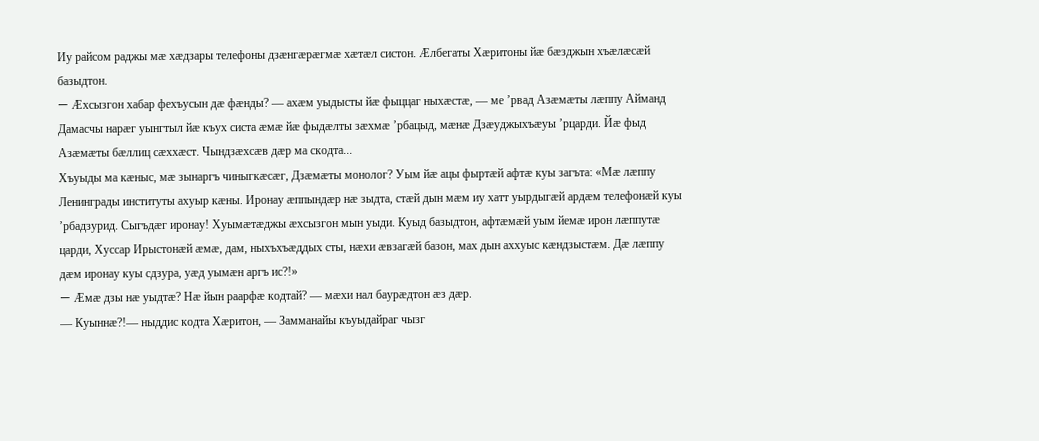Иу райсом раджы мæ хæдзары телефоны дзæнгæрæгмæ хæтæл систон. Æлбегаты Хæритоны йæ бæзджын хъæлæсæй базыдтон.
— Æхсызгон хабар фехъусын дæ фæнды? — ахæм уыдысты йæ фыццаг ныхæстæ, — ме ’рвад Азæмæты лæппу Айманд Дамасчы нарæг уынгтыл йæ къух систа æмæ йæ фыдæлты зæхмæ ’рбацыд, мæнæ Дзæуджыхъæуы ’рцарди. Йæ фыд Азæмæты бæллиц сæххæст. Чындзæхсæв дæр ма скодта...
Хъуыды ма кæныс, мæ зынаргъ чиныгкæсæг, Дзæмæты монолог? Уым йæ ацы фыртæй афтæ куы загъта: «Мæ лæппу Ленинграды институты ахуыр кæны. Иронау æппындæр нæ зыдта, стæй дын мæм иу хатт уырдыгæй ардæм телефонæй куы ’рбадзурид. Сыгъдæг иронау! Хуымæтæджы æхсызгон мын уыди. Куыд базыдтон, афтæмæй уым йемæ ирон лæппутæ царди, Хуссар Ирыстонæй æмæ, дам, ныхъхъæддых сты, нæхи æвзагæй базон, мах дын аххуыс кæндзыстæм. Дæ лæппу дæм иронау куы сдзура, уæд уымæн аргъ ис?!»
— Æмæ дзы нæ уыдтæ? Нæ йын раарфæ кодтай? — мæхи нал баурæдтон æз дæр.
— Куыннæ?!— ныддис кодта Хæритон, — Замманайы къуыдайраг чызг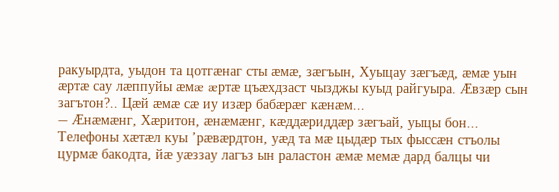ракуырдта, уыдон та цотгæнаг сты æмæ, зæгъын, Хуыцау зæгъæд, æмæ уын æртæ сау лæппуйы æмæ æртæ цъæхдзаст чызджы куыд райгуыра. Æвзæр сын загътон?.. Цæй æмæ сæ иу изæр бабæрæг кæнæм...
— Æнæмæнг, Хæритон, æнæмæнг, кæддæриддæр зæгъай, уыцы бон...
Телефоны хæтæл куы ’рæвæрдтон, уæд та мæ цыдæр тых фыссæн стъолы цурмæ бакодта, йæ уæззау лагъз ын раластон æмæ мемæ дард балцы чи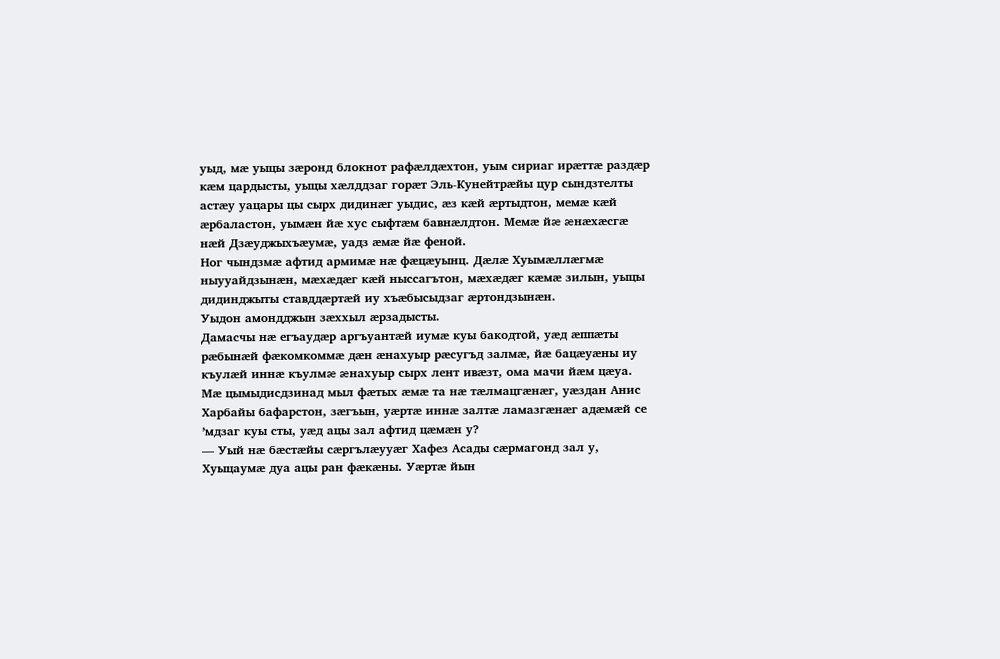уыд, мæ уыцы зæронд блокнот рафæлдæхтон, уым сириаг ирæттæ раздæр кæм цардысты, уыцы хæлддзаг горæт Эль-Кунейтрæйы цур сындзтелты астæу уацары цы сырх дидинæг уыдис, æз кæй æртыдтон, мемæ кæй æрбаластон, уымæн йæ хус сыфтæм бавнæлдтон. Мемæ йæ æнæхæсгæ нæй Дзæуджыхъæумæ, уадз æмæ йæ феной.
Ног чындзмæ афтид армимæ нæ фæцæуынц. Дæлæ Хуымæллæгмæ ныууайдзынæн, мæхæдæг кæй ныссагътон, мæхæдæг кæмæ зилын, уыцы дидинджыты ставддæртæй иу хъæбысыдзаг æртондзынæн.
Уыдон амондджын зæххыл æрзадысты.
Дамасчы нæ егъаудæр аргъуантæй иумæ куы бакодтой, уæд æппæты рæбынæй фæкомкоммæ дæн æнахуыр рæсугъд залмæ, йæ бацæуæны иу къулæй иннæ къулмæ æнахуыр сырх лент ивæзт, ома мачи йæм цæуа. Мæ цымыдисдзинад мыл фæтых æмæ та нæ тæлмацгæнæг, уæздан Анис Харбайы бафарстон, зæгъын, уæртæ иннæ залтæ ламазгæнæг адæмæй се ’мдзаг куы сты, уæд ацы зал афтид цæмæн у?
— Уый нæ бæстæйы сæргълæууæг Хафез Асады сæрмагонд зал у, Хуыцаумæ дуа ацы ран фæкæны. Уæртæ йын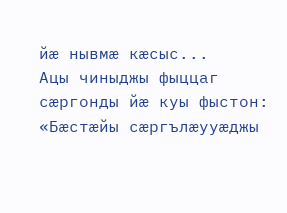йæ нывмæ кæсыс...
Ацы чиныджы фыццаг сæргонды йæ куы фыстон: «Бæстæйы сæргълæууæджы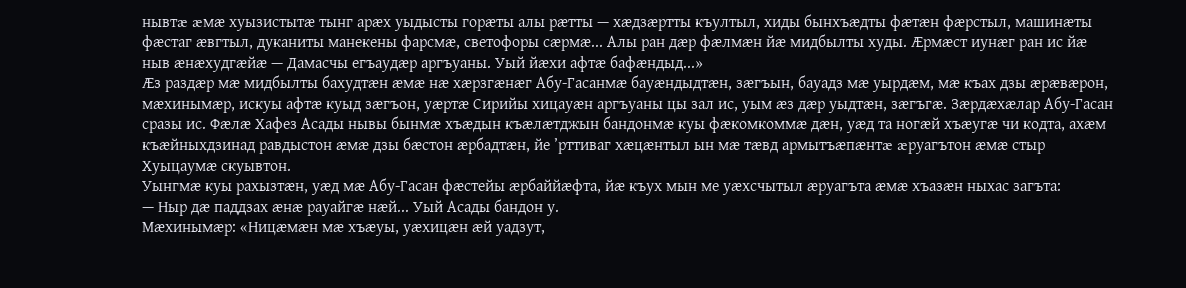нывтæ æмæ хуызистытæ тынг арæх уыдысты горæты алы рæтты — хæдзæртты къултыл, хиды бынхъæдты фæтæн фæрстыл, машинæты фæстаг æвгтыл, дуканиты манекены фарсмæ, светофоры сæрмæ... Алы ран дæр фæлмæн йæ мидбылты худы. Æрмæст иунæг ран ис йæ ныв æнæхудгæйæ — Дамасчы егъаудæр аргъуаны. Уый йæхи афтæ бафæндыд...»
Æз раздæр мæ мидбылты бахудтæн æмæ нæ хæрзгæнæг Абу-Гасанмæ бауæндыдтæн, зæгъын, бауадз мæ уырдæм, мæ къах дзы æрæвæрон, мæхинымæр, искуы афтæ куыд зæгъон, уæртæ Сирийы хицауæн аргъуаны цы зал ис, уым æз дæр уыдтæн, зæгъгæ. Зæрдæхæлар Абу-Гасан сразы ис. Фæлæ Хафез Асады нывы бынмæ хъæдын къæлæтджын бандонмæ куы фæкомкоммæ дæн, уæд та ногæй хъæугæ чи кодта, ахæм къæйныхдзинад равдыстон æмæ дзы бæстон æрбадтæн, йе ’рттиваг хæцæнтыл ын мæ тæвд армытъæпæнтæ æруагътон æмæ стыр Хуыцаумæ скуывтон.
Уынгмæ куы рахызтæн, уæд мæ Абу-Гасан фæстейы æрбаййæфта, йæ къух мын ме уæхсчытыл æруагъта æмæ хъазæн ныхас загъта:
— Ныр дæ паддзах æнæ рауайгæ нæй... Уый Асады бандон у.
Мæхинымæр: «Ницæмæн мæ хъæуы, уæхицæн æй уадзут,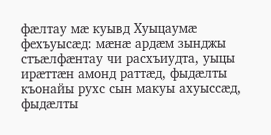фæлтау мæ куывд Хуыцаумæ фехъуысæд: мæнæ ардæм зынджы стъæлфæнтау чи расхъиудта, уыцы ирæттæн амонд раттæд, фыдæлты къонайы рухс сын макуы ахуыссæд, фыдæлты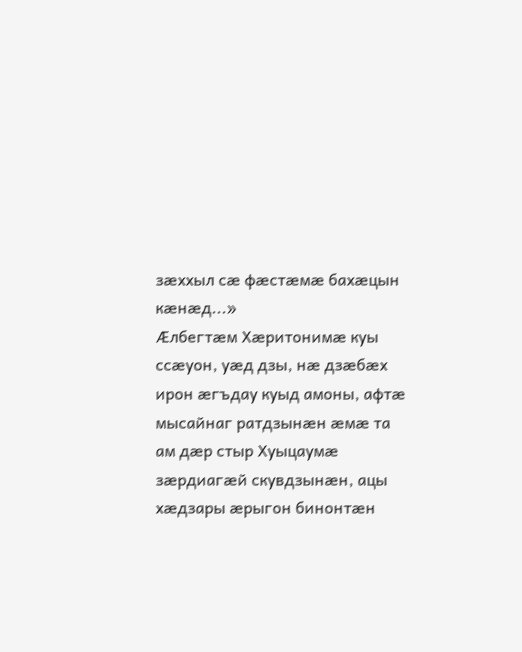зæххыл сæ фæстæмæ бахæцын кæнæд...»
Æлбегтæм Хæритонимæ куы ссæуон, уæд дзы, нæ дзæбæх ирон æгъдау куыд амоны, афтæ мысайнаг ратдзынæн æмæ та ам дæр стыр Хуыцаумæ зæрдиагæй скувдзынæн, ацы хæдзары æрыгон бинонтæн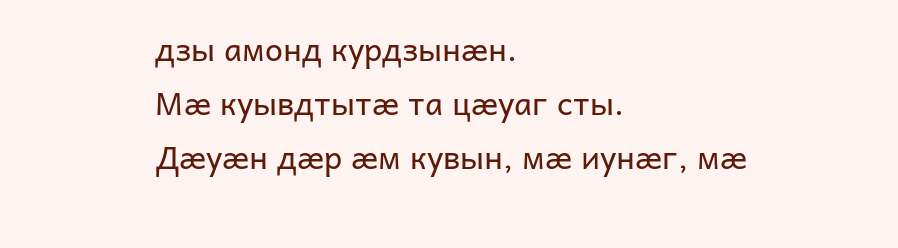дзы амонд курдзынæн.
Мæ куывдтытæ та цæуаг сты.
Дæуæн дæр æм кувын, мæ иунæг, мæ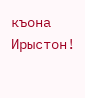къона Ирыстон!